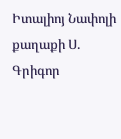Իտալիոյ Նափոլի քաղաքի Ս. Գրիգոր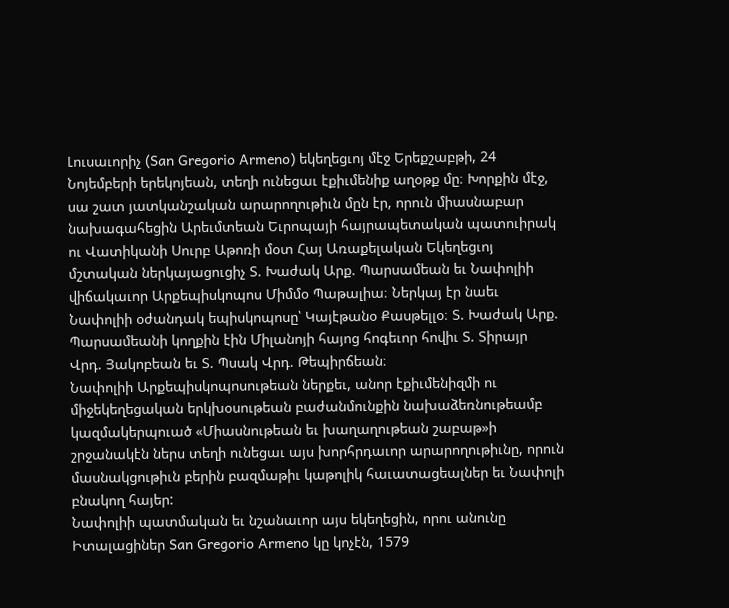Լուսաւորիչ (San Gregorio Armeno) եկեղեցւոյ մէջ Երեքշաբթի, 24 Նոյեմբերի երեկոյեան, տեղի ունեցաւ էքիւմենիք աղօթք մը։ Խորքին մէջ, սա շատ յատկանշական արարողութիւն մըն էր, որուն միասնաբար նախագահեցին Արեւմտեան Եւրոպայի հայրապետական պատուիրակ ու Վատիկանի Սուրբ Աթոռի մօտ Հայ Առաքելական Եկեղեցւոյ մշտական ներկայացուցիչ Տ. Խաժակ Արք. Պարսամեան եւ Նափոլիի վիճակաւոր Արքեպիսկոպոս Միմմօ Պաթալիա։ Ներկայ էր նաեւ Նափոլիի օժանդակ եպիսկոպոսը՝ Կայէթանօ Քասթելլօ։ Տ. Խաժակ Արք. Պարսամեանի կողքին էին Միլանոյի հայոց հոգեւոր հովիւ Տ. Տիրայր Վրդ. Յակոբեան եւ Տ. Պսակ Վրդ. Թեպիրճեան։
Նափոլիի Արքեպիսկոպոսութեան ներքեւ, անոր էքիւմենիզմի ու միջեկեղեցական երկխօսութեան բաժանմունքին նախաձեռնութեամբ կազմակերպուած «Միասնութեան եւ խաղաղութեան շաբաթ»ի շրջանակէն ներս տեղի ունեցաւ այս խորհրդաւոր արարողութիւնը, որուն մասնակցութիւն բերին բազմաթիւ կաթոլիկ հաւատացեալներ եւ Նափոլի բնակող հայեր:
Նափոլիի պատմական եւ նշանաւոր այս եկեղեցին, որու անունը Իտալացիներ San Gregorio Armeno կը կոչէն, 1579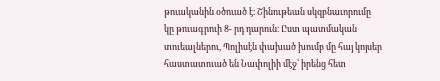թուականին օծուած է։ Շինութեան սկզբնաւորումը կը թուագրուի 8- րդ դարուն։ Ըստ պատմական տուեալներու, Պոլիսէն փախած խումբ մը հայ կոյսեր հաստատուած են Նափոլիի մէջ՝ իրենց հետ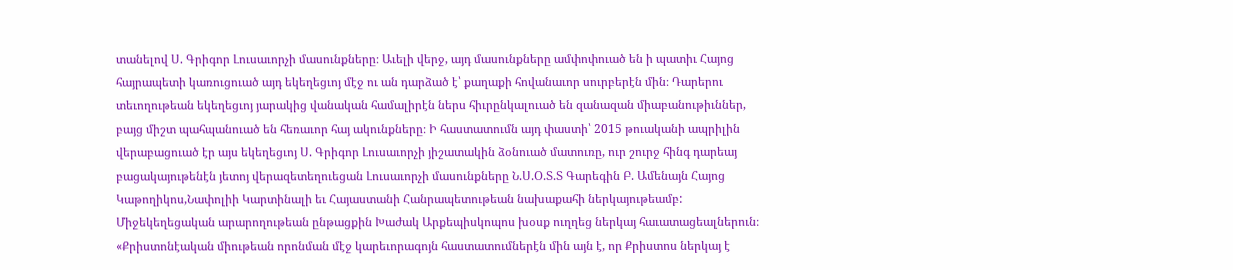տանելով Ս. Գրիգոր Լուսաւորչի մասունքները։ Աւելի վերջ, այդ մասունքները ամփոփուած են ի պատիւ Հայոց հայրապետի կառուցուած այդ եկեղեցւոյ մէջ ու ան դարձած է՝ քաղաքի հովանաւոր սուրբերէն մին։ Դարերու տեւողութեան եկեղեցւոյ յարակից վանական համալիրէն ներս հիւրընկալուած են զանազան միաբանութիւններ, բայց միշտ պահպանուած են հեռաւոր հայ ակունքները։ Ի հաստատումն այդ փաստի՝ 2015 թուականի ապրիլին վերաբացուած էր այս եկեղեցւոյ Ս. Գրիգոր Լուսաւորչի յիշատակին ձօնուած մատուռը, ուր շուրջ հինգ դարեայ բացակայութենէն յետոյ վերազետեղուեցան Լուսաւորչի մասունքները Ն.Ս.Օ.Տ.Տ Գարեգին Բ. Ամենայն Հայոց Կաթողիկոս,Նափոլիի Կարտինալի եւ Հայաստանի Հանրապետութեան նախաքահի ներկայութեամբ:
Միջեկեղեցական արարողութեան ընթացքին Խաժակ Արքեպիսկոպոս խօսք ուղղեց ներկայ հաւատացեալներուն։ «Քրիստոնէական միութեան որոնման մէջ կարեւորագոյն հաստատումներէն մին այն է, որ Քրիստոս ներկայ է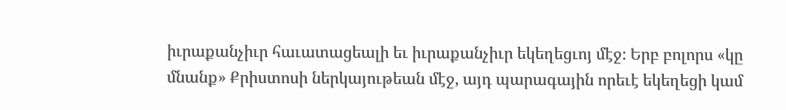իւրաքանչիւր հաւատացեալի եւ իւրաքանչիւր եկեղեցւոյ մէջ։ Երբ բոլորս «կը մնանք» Քրիստոսի ներկայութեան մէջ, այդ պարագային որեւէ եկեղեցի կամ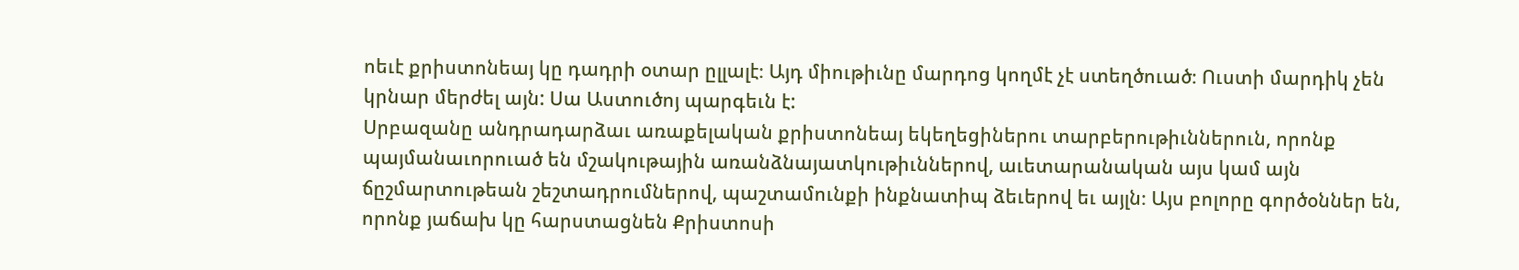ոեւէ քրիստոնեայ կը դադրի օտար ըլլալէ։ Այդ միութիւնը մարդոց կողմէ չէ ստեղծուած։ Ուստի մարդիկ չեն կրնար մերժել այն: Սա Աստուծոյ պարգեւն է:
Սրբազանը անդրադարձաւ առաքելական քրիստոնեայ եկեղեցիներու տարբերութիւններուն, որոնք պայմանաւորուած են մշակութային առանձնայատկութիւններով, աւետարանական այս կամ այն ճըշմարտութեան շեշտադրումներով, պաշտամունքի ինքնատիպ ձեւերով եւ այլն։ Այս բոլորը գործօններ են, որոնք յաճախ կը հարստացնեն Քրիստոսի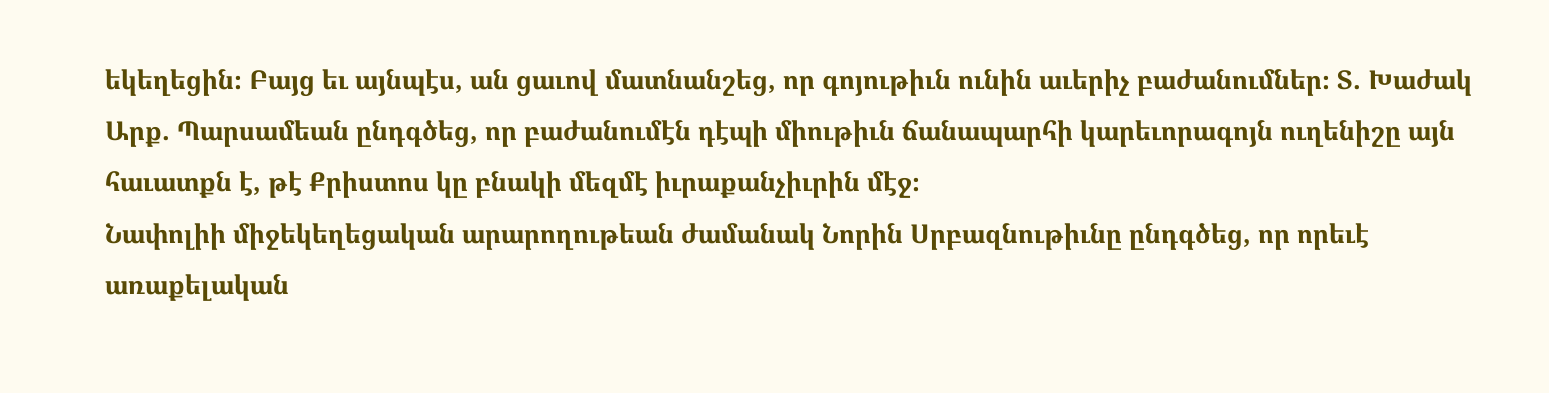եկեղեցին։ Բայց եւ այնպէս, ան ցաւով մատնանշեց, որ գոյութիւն ունին աւերիչ բաժանումներ։ Տ. Խաժակ Արք. Պարսամեան ընդգծեց, որ բաժանումէն դէպի միութիւն ճանապարհի կարեւորագոյն ուղենիշը այն հաւատքն է, թէ Քրիստոս կը բնակի մեզմէ իւրաքանչիւրին մէջ։
Նափոլիի միջեկեղեցական արարողութեան ժամանակ Նորին Սրբազնութիւնը ընդգծեց, որ որեւէ առաքելական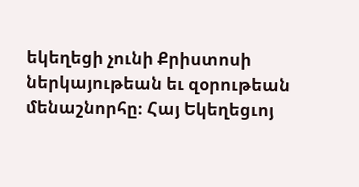եկեղեցի չունի Քրիստոսի ներկայութեան եւ զօրութեան մենաշնորհը։ Հայ Եկեղեցւոյ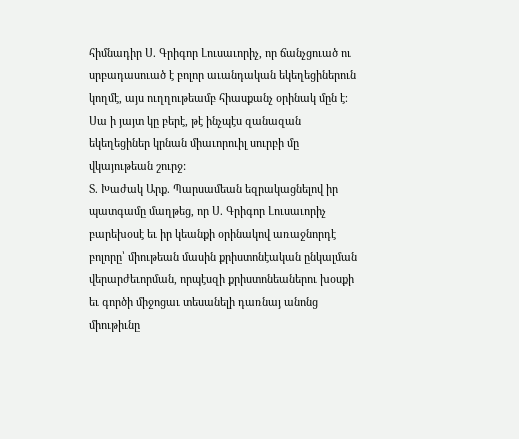հիմնադիր Ս. Գրիգոր Լուսաւորիչ, որ ճանչցուած ու սրբադասուած է բոլոր աւանդական եկեղեցիներուն կողմէ, այս ուղղութեամբ հիասքանչ օրինակ մըն է։ Սա ի յայտ կը բերէ, թէ ինչպէս զանազան եկեղեցիներ կրնան միաւորուիլ սուրբի մը վկայութեան շուրջ:
Տ. Խաժակ Արք. Պարսամեան եզրակացնելով իր պատգամը մաղթեց, որ Ս. Գրիգոր Լուսաւորիչ բարեխօսէ եւ իր կեանքի օրինակով առաջնորդէ բոլորը՝ միութեան մասին քրիստոնէական ընկալման վերարժեւորման, որպէսզի քրիստոնեաներու խօսքի եւ գործի միջոցաւ տեսանելի դառնայ անոնց միութիւնը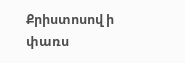Քրիստոսով ի փառս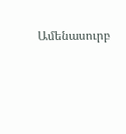Ամենասուրբ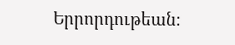Երրորդութեան։